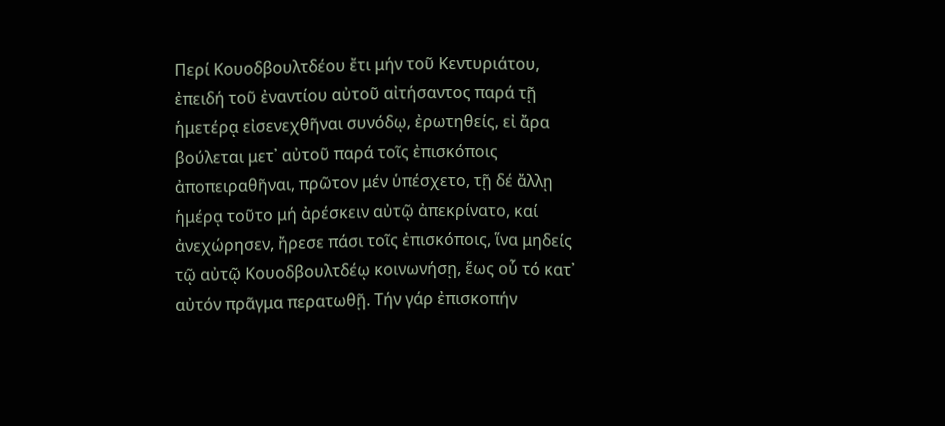Περί Κουοδβουλτδέου ἔτι μήν τοῦ Κεντυριάτου, ἐπειδή τοῦ ἐναντίου αὐτοῦ αἰτήσαντος παρά τῇ ἡμετέρᾳ εἰσενεχθῆναι συνόδῳ, ἐρωτηθείς, εἰ ἄρα βούλεται μετ᾽ αὐτοῦ παρά τοῖς ἐπισκόποις ἀποπειραθῆναι, πρῶτον μέν ὑπέσχετο, τῇ δέ ἄλλῃ ἡμέρᾳ τοῦτο μή ἀρέσκειν αὐτῷ ἀπεκρίνατο, καί ἀνεχώρησεν, ἤρεσε πάσι τοῖς ἐπισκόποις, ἵνα μηδείς τῷ αὐτῷ Κουοδβουλτδέῳ κοινωνήσῃ, ἕως οὗ τό κατ᾽ αὐτόν πρᾶγμα περατωθῇ. Τήν γάρ ἐπισκοπήν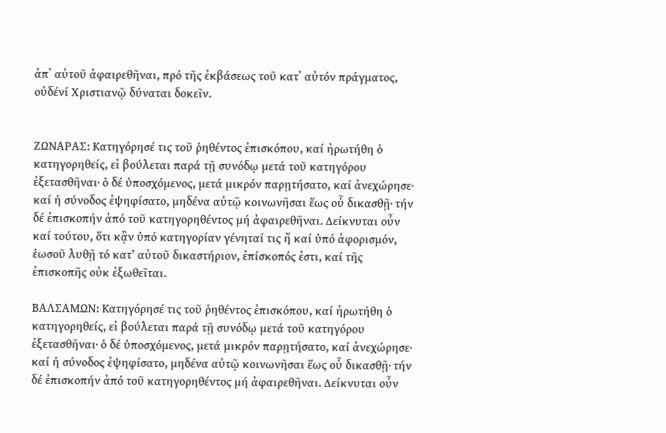ἀπ᾽ αὐτοῦ ἀφαιρεθῆναι, πρό τῆς ἐκβάσεως τοῦ κατ᾽ αὐτόν πράγματος, οὐδένί Χριστιανῷ δύναται δοκεῖν.


ΖΩΝΑΡΑΣ: Κατηγόρησέ τις τοῦ ῥηθέντος ἐπισκόπου, καί ἠρωτήθη ὁ κατηγορηθείς, εἰ βούλεται παρά τῇ συνόδῳ μετά τοῦ κατηγόρου ἐξετασθῆναι∙ ὁ δέ ὑποσχόμενος, μετά μικρόν παρῃτήσατο, καί ἀνεχώρησε∙ καί ἡ σύνοδος ἐψηφίσατο, μηδένα αὐτῷ κοινωνῆσαι ἕως οὗ δικασθῇ∙ τήν δέ ἐπισκοπήν ἀπό τοῦ κατηγορηθέντος μή ἀφαιρεθῆναι. Δείκνυται οὖν καί τούτου, ὅτι κᾂν ὑπό κατηγορίαν γένηταί τις ἤ καί ὑπό ἀφορισμόν, ἑωσοῦ λυθῇ τό κατ’ αὐτοῦ δικαστήριον, ἐπίσκοπός ἐστι, καί τῆς ἐπισκοπῆς οὐκ ἐξωθεῖται.

ΒΑΛΣΑΜΩΝ: Κατηγόρησέ τις τοῦ ῥηθέντος ἐπισκόπου, καί ἠρωτήθη ὁ κατηγορηθείς, εἰ βούλεται παρά τῇ συνόδῳ μετά τοῦ κατηγόρου ἐξετασθῆναι∙ ὁ δέ ὑποσχόμενος, μετά μικρόν παρῃτήσατο, καί ἀνεχώρησε∙ καί ἡ σύνοδος ἐψηφίσατο, μηδένα αὐτῷ κοινωνῆσαι ἕως οὗ δικασθῇ∙ τήν δέ ἐπισκοπήν ἀπό τοῦ κατηγορηθέντος μή ἀφαιρεθῆναι. Δείκνυται οὖν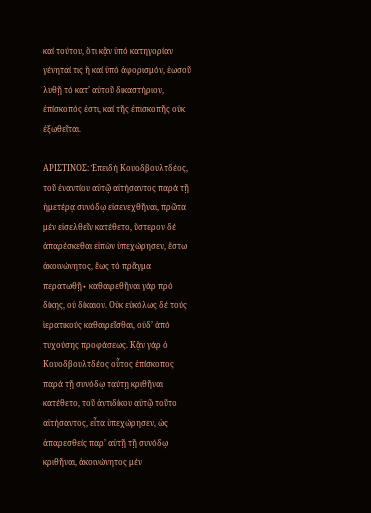καί τούτου, ὅτι κᾂν ὑπό κατηγορίαν γένηταί τις ἤ καί ὑπό ἀφορισμόν, ἑωσοῦ λυθῇ τό κατ’ αὐτοῦ δικαστήριον, ἐπίσκοπός ἐστι, καί τῆς ἐπισκοπῆς οὐκ ἐξωθεῖται.

ΑΡΙΣΤΙΝΟΣ: Ἐπειδή Κουοδβουλτδέος, τοῦ ἐναντίου αὐτῷ αἰτήσαντος παρά τῇ ἡμετέρᾳ συνόδῳ εἰσενεχθῆναι, πρῶτα μέν εἰσελθεῖν κατέθετο, ὕστερον δέ ἀπαρέσκεθαι εἰπὼν ὑπεχώρησεν, ἔστω ἀκοινώνητος, ἕως τό πρᾶγμα περατωθῇ∙ καθαιρεθῆναι γάρ πρό δίκης, οὐ δίκαιον. Οὐκ εὐκόλως δέ τούς ἱερατικούς καθαιρεῖσθαι, οὐδ’ ἀπό τυχούσης προφάσεως. Κᾂν γάρ ὁ Κουοδβουλτδέος οὗτος ἐπίσκοπος παρά τῇ συνόδῳ ταύτῃ κριθῆναι κατέθετο, τοῦ ἀντιδίκου αὐτῷ τοῦτο αἰτήσαντος, εἶτα ὑπεχώρησεν, ὡς ἀπαρεσθείς παρ’ αὐτῇ τῇ συνόδῳ κριθῆναι, ἀκοινώνητος μέν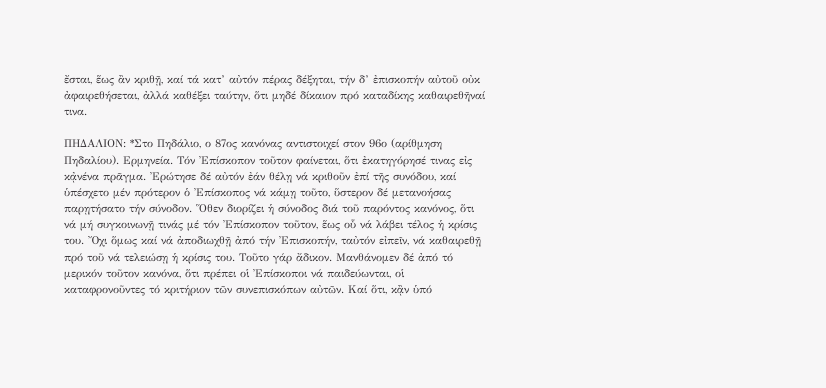ἔσται, ἕως ἂν κριθῇ, καί τά κατ’ αὐτόν πέρας δέξηται, τήν δ’ ἐπισκοπήν αὐτοῦ οὐκ ἀφαιρεθήσεται, ἀλλά καθέξει ταύτην, ὅτι μηδέ δίκαιον πρό καταδίκης καθαιρεθῆναί τινα.

ΠΗΔΑΛΙΟΝ: *Στο Πηδάλιο, ο 87ος κανόνας αντιστοιχεί στον 96ο (αρίθμηση Πηδαλίου). Ερμηνεία. Τόν Ἐπίσκοπον τοῦτον φαίνεται, ὅτι ἐκατηγόρησέ τινας εἰς κᾀνένα πρᾶγμα. Ἐρώτησε δέ αὐτόν ἐάν θέλῃ νά κριθοῦν ἐπί τῆς συνόδου, καί ὑπέσχετο μέν πρότερον ὁ Ἐπίσκοπος νά κάμῃ τοῦτο, ὕστερον δέ μετανοήσας παρῃτήσατο τήν σύνοδον. Ὅθεν διορίζει ἡ σύνοδος διά τοῦ παρόντος κανόνος, ὅτι νά μή συγκοινωνῇ τινάς μέ τόν Ἐπίσκοπον τοῦτον, ἕως οὗ νά λάβει τέλος ἡ κρίσις του. Ὄχι ὅμως καί νά ἀποδιωχθῇ ἀπό τήν Ἐπισκοπήν, ταὐτόν εἰπεῖν, νά καθαιρεθῇ πρό τοῦ νά τελειώσῃ ἡ κρίσις του. Τοῦτο γάρ ἄδικον. Μανθάνομεν δέ ἀπό τό μερικόν τοῦτον κανόνα, ὅτι πρέπει οἱ Ἐπίσκοποι νά παιδεύωνται, οἱ καταφρονοῦντες τό κριτήριον τῶν συνεπισκόπων αὐτῶν. Καί ὅτι, κᾂν ὑπό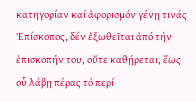κατηγορίαν καί ἀφορισμόν γένῃ τινάς Ἐπίσκοπος, δέν ἐξωθεῖται ἀπό τήν ἐπισκοπήν του, οὔτε καθῄρεται, ἕως οὗ λάβῃ πέρας τό περί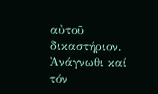αὐτοῦ δικαστήριον. Ἀνάγνωθι καί τόν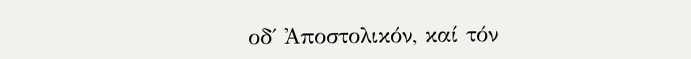οδ΄ Ἀποστολικόν, καί τόν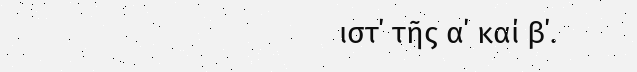ιστ΄ τῆς α΄ καί β΄.